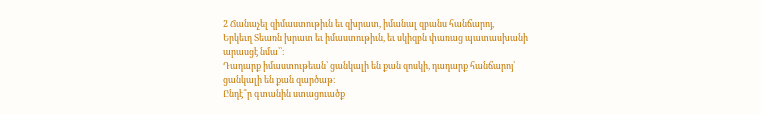2 Ճանաչել զիմաստութիւն եւ զխրատ, իմանալ զբանս հանճարոյ,
Երկեւղ Տեառն խրատ եւ իմաստութիւն, եւ սկիզբն փառաց պատասխանի արասցէ նմա՝՝։
Դադարք իմաստութեան՝ ցանկալի են քան զոսկի, դադարք հանճարոյ՝ ցանկալի են քան զարծաթ։
Ընդէ՞ր գտանին ստացուածք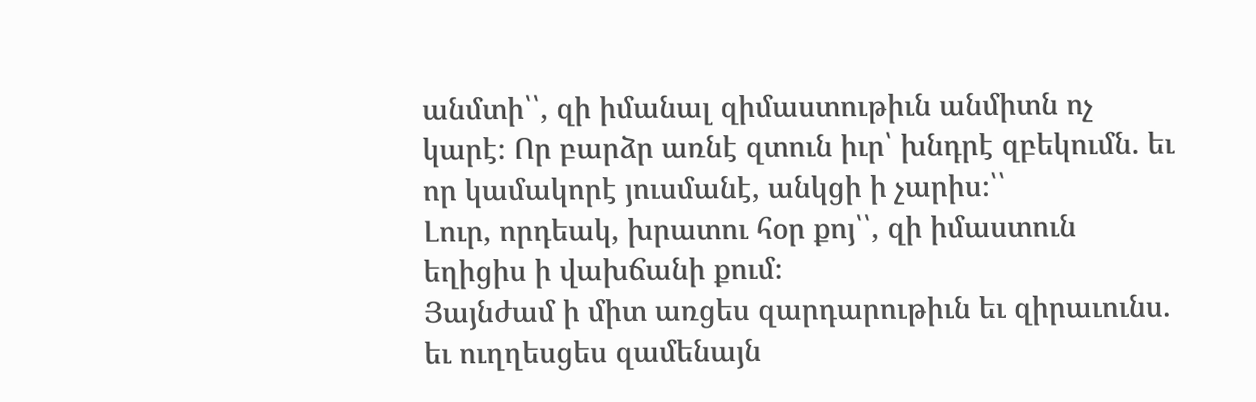անմտի՝՝, զի իմանալ զիմաստութիւն անմիտն ոչ կարէ։ Որ բարձր առնէ զտուն իւր՝ խնդրէ զբեկումն. եւ որ կամակորէ յուսմանէ, անկցի ի չարիս։՝՝
Լուր, որդեակ, խրատու հօր քոյ՝՝, զի իմաստուն եղիցիս ի վախճանի քում։
Յայնժամ ի միտ առցես զարդարութիւն եւ զիրաւունս. եւ ուղղեսցես զամենայն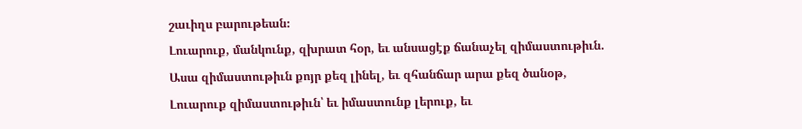շաւիղս բարութեան։
Լուարուք, մանկունք, զխրատ հօր, եւ անսացէք ճանաչել զիմաստութիւն.
Ասա զիմաստութիւն քոյր քեզ լինել, եւ զհանճար արա քեզ ծանօթ,
Լուարուք զիմաստութիւն՝ եւ իմաստունք լերուք, եւ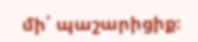մի՛ պաշարիցիք։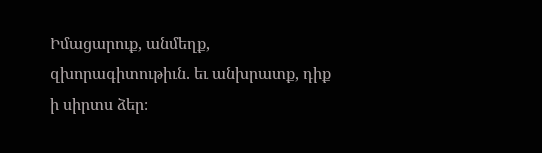Իմացարուք, անմեղք, զխորագիտութիւն. եւ անխրատք, դիք ի սիրտս ձեր։